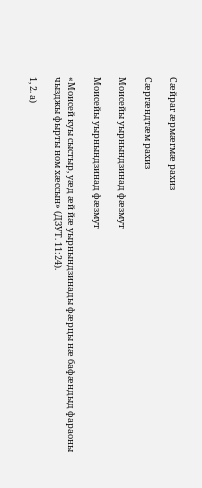Сӕйраг ӕрмӕгмӕ рахиз

Сӕргӕндтӕм рахиз

Моисейы уырнындзинад фӕзмут

Моисейы уырнындзинад фӕзмут

«Моисей куы сыстыр, уӕд ӕй йӕ уырнындзинады фӕрцы нӕ бафӕндыд фараоны чызджы фырты ном хӕссын» (ДЗУТ. 11:24).

1, 2. а)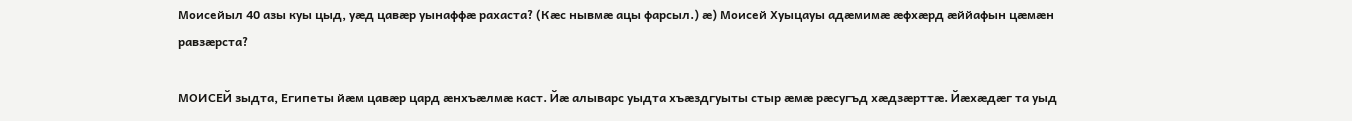Моисейыл 40 азы куы цыд, уӕд цавӕр уынаффӕ рахаста? (Кӕс нывмӕ ацы фарсыл.) ӕ) Моисей Хуыцауы адӕмимӕ ӕфхӕрд ӕййафын цӕмӕн равзӕрста?

МОИСЕЙ зыдта, Египеты йӕм цавӕр цард ӕнхъӕлмӕ каст. Йӕ алыварс уыдта хъӕздгуыты стыр ӕмӕ рӕсугъд хӕдзӕрттӕ. Йӕхӕдӕг та уыд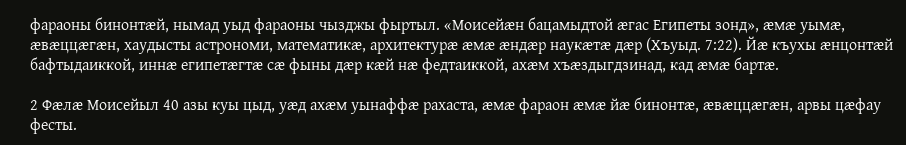фараоны бинонтӕй, нымад уыд фараоны чызджы фыртыл. «Моисейӕн бацамыдтой ӕгас Египеты зонд», ӕмӕ уымӕ, ӕвӕццӕгӕн, хаудысты астрономи, математикӕ, архитектурӕ ӕмӕ ӕндӕр наукӕтӕ дӕр (Хъуыд. 7:22). Йӕ къухы ӕнцонтӕй бафтыдаиккой, иннӕ египетӕгтӕ сӕ фыны дӕр кӕй нӕ федтаиккой, ахӕм хъӕздыгдзинад, кад ӕмӕ бартӕ.

2 Фӕлӕ Моисейыл 40 азы куы цыд, уӕд ахӕм уынаффӕ рахаста, ӕмӕ фараон ӕмӕ йӕ бинонтӕ, ӕвӕццӕгӕн, арвы цӕфау фесты.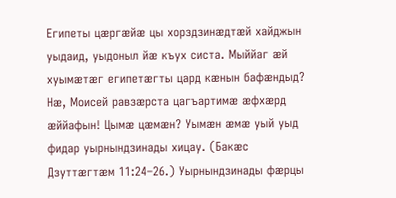Египеты цӕргӕйӕ цы хорздзинӕдтӕй хайджын уыдаид, уыдоныл йӕ къух систа. Мыййаг ӕй хуымӕтӕг египетӕгты цард кӕнын бафӕндыд? Нӕ, Моисей равзӕрста цагъартимӕ ӕфхӕрд ӕййафын! Цымӕ цӕмӕн? Уымӕн ӕмӕ уый уыд фидар уырнындзинады хицау. (Бакӕс Дзуттӕгтӕм 11:24–26.) Уырнындзинады фӕрцы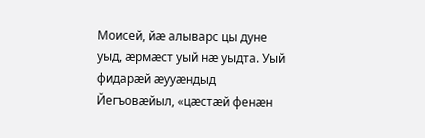Моисей, йӕ алыварс цы дуне уыд, ӕрмӕст уый нӕ уыдта. Уый фидарӕй ӕууӕндыд Йегъовӕйыл, «цӕстӕй фенӕн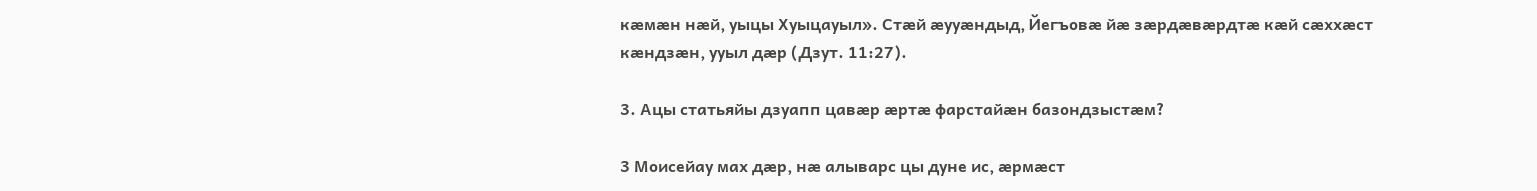кӕмӕн нӕй, уыцы Хуыцауыл». Стӕй ӕууӕндыд, Йегъовӕ йӕ зӕрдӕвӕрдтӕ кӕй сӕххӕст кӕндзӕн, ууыл дӕр (Дзут. 11:27).

3. Ацы статьяйы дзуапп цавӕр ӕртӕ фарстайӕн базондзыстӕм?

3 Моисейау мах дӕр, нӕ алыварс цы дуне ис, ӕрмӕст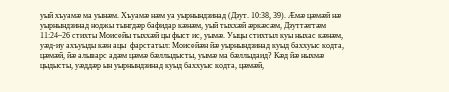уый хъуамӕ ма уынӕм. Хъуамӕ нӕм уа уырнындзинад (Дзут. 10:38, 39). Ӕмӕ цӕмӕй нӕ уырнындзинад ноджы тынгдӕр бафидар кӕнӕм, уый тыххӕй ӕркӕсӕм, Дзуттӕгтӕм 11:24–26 стихты Моисейы тыххӕй цы фыст ис, уымӕ. Уыцы стихтыл куы ныхас кӕнӕм, уӕд-иу ахъуыды кӕн ацы  фарстатыл: Моисейӕн йӕ уырнындзинад куыд баххуыс кодта, цӕмӕй, йӕ алыварс адӕм цӕмӕ бӕллыдысты, уымӕ ма бӕллыдаид? Кӕд йӕ ныхмӕ цыдысты, уӕддӕр ын уырнындзинад куыд баххуыс кодта, цӕмӕй,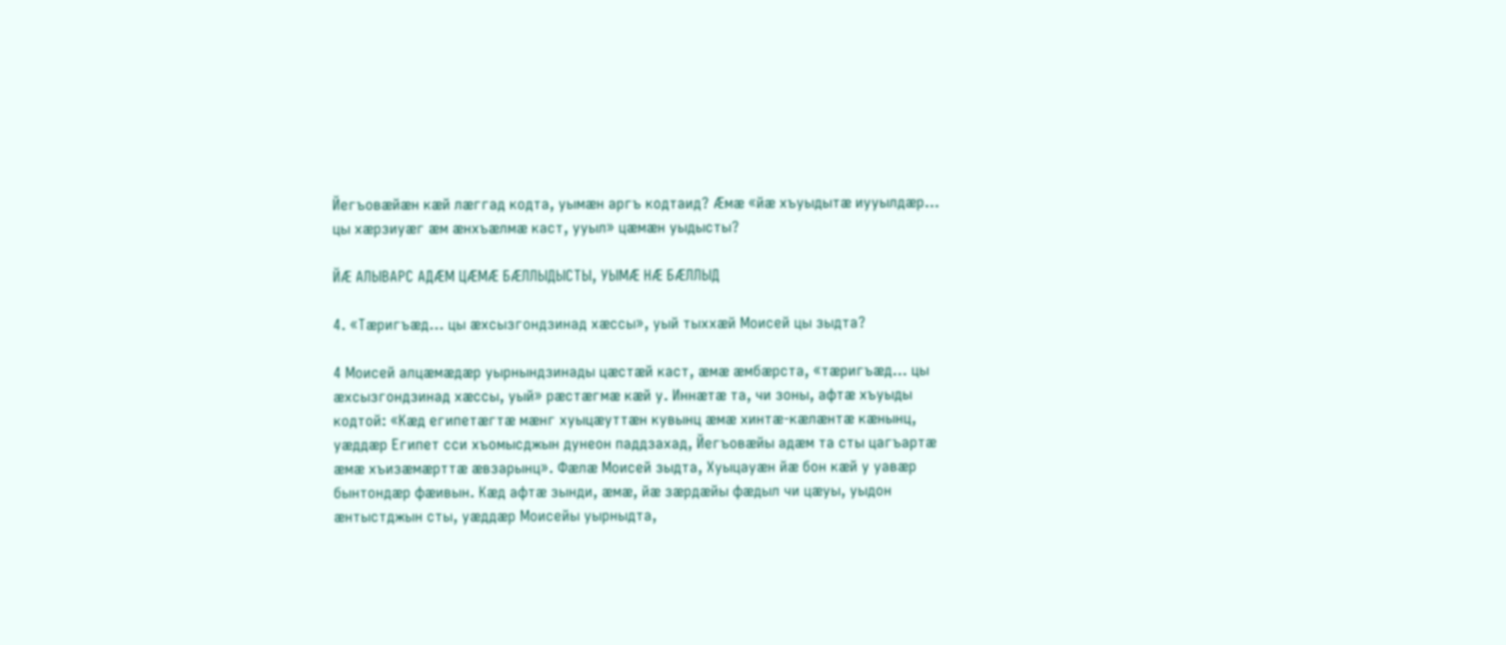Йегъовӕйӕн кӕй лӕггад кодта, уымӕн аргъ кодтаид? Ӕмӕ «йӕ хъуыдытӕ иууылдӕр... цы хӕрзиуӕг ӕм ӕнхъӕлмӕ каст, ууыл» цӕмӕн уыдысты?

ЙӔ АЛЫВАРС АДӔМ ЦӔМӔ БӔЛЛЫДЫСТЫ, УЫМӔ НӔ БӔЛЛЫД

4. «Тӕригъӕд... цы ӕхсызгондзинад хӕссы», уый тыххӕй Моисей цы зыдта?

4 Моисей алцӕмӕдӕр уырнындзинады цӕстӕй каст, ӕмӕ ӕмбӕрста, «тӕригъӕд... цы ӕхсызгондзинад хӕссы, уый» рӕстӕгмӕ кӕй у. Иннӕтӕ та, чи зоны, афтӕ хъуыды кодтой: «Кӕд египетӕгтӕ мӕнг хуыцӕуттӕн кувынц ӕмӕ хинтӕ-кӕлӕнтӕ кӕнынц, уӕддӕр Египет сси хъомысджын дунеон паддзахад, Йегъовӕйы адӕм та сты цагъартӕ ӕмӕ хъизӕмӕрттӕ ӕвзарынц». Фӕлӕ Моисей зыдта, Хуыцауӕн йӕ бон кӕй у уавӕр бынтондӕр фӕивын. Кӕд афтӕ зынди, ӕмӕ, йӕ зӕрдӕйы фӕдыл чи цӕуы, уыдон ӕнтыстджын сты, уӕддӕр Моисейы уырныдта,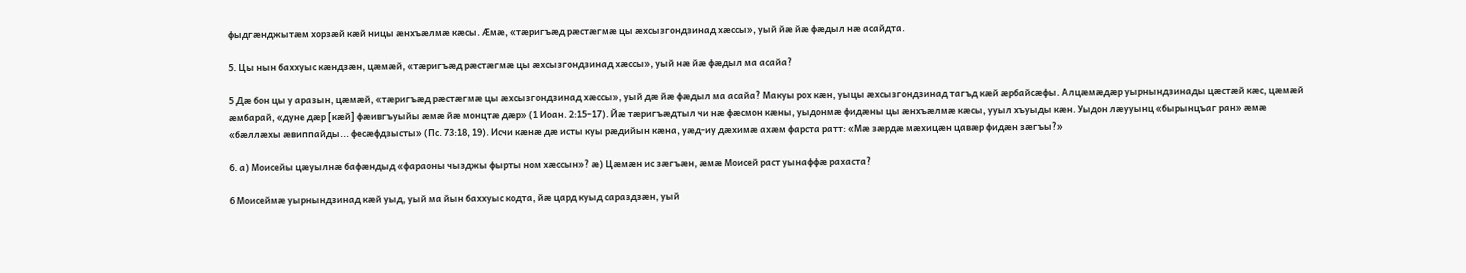фыдгӕнджытӕм хорзӕй кӕй ницы ӕнхъӕлмӕ кӕсы. Ӕмӕ, «тӕригъӕд рӕстӕгмӕ цы ӕхсызгондзинад хӕссы», уый йӕ йӕ фӕдыл нӕ асайдта.

5. Цы нын баххуыс кӕндзӕн, цӕмӕй, «тӕригъӕд рӕстӕгмӕ цы ӕхсызгондзинад хӕссы», уый нӕ йӕ фӕдыл ма асайа?

5 Дӕ бон цы у аразын, цӕмӕй, «тӕригъӕд рӕстӕгмӕ цы ӕхсызгондзинад хӕссы», уый дӕ йӕ фӕдыл ма асайа? Макуы рох кӕн, уыцы ӕхсызгондзинад тагъд кӕй ӕрбайсӕфы. Алцӕмӕдӕр уырнындзинады цӕстӕй кӕс, цӕмӕй ӕмбарай, «дуне дӕр [кӕй] фӕивгъуыйы ӕмӕ йӕ монцтӕ дӕр» (1 Иоан. 2:15–17). Йӕ тӕригъӕдтыл чи нӕ фӕсмон кӕны, уыдонмӕ фидӕны цы ӕнхъӕлмӕ кӕсы, ууыл хъуыды кӕн. Уыдон лӕууынц «бырынцъаг ран» ӕмӕ «бӕллӕхы ӕвиппайды... фесӕфдзысты» (Пс. 73:18, 19). Исчи кӕнӕ дӕ исты куы рӕдийын кӕна, уӕд-иу дӕхимӕ ахӕм фарста ратт: «Мӕ зӕрдӕ мӕхицӕн цавӕр фидӕн зӕгъы?»

6. а) Моисейы цӕуылнӕ бафӕндыд «фараоны чызджы фырты ном хӕссын»? ӕ) Цӕмӕн ис зӕгъӕн, ӕмӕ Моисей раст уынаффӕ рахаста?

6 Моисеймӕ уырнындзинад кӕй уыд, уый ма йын баххуыс кодта, йӕ цард куыд сараздзӕн, уый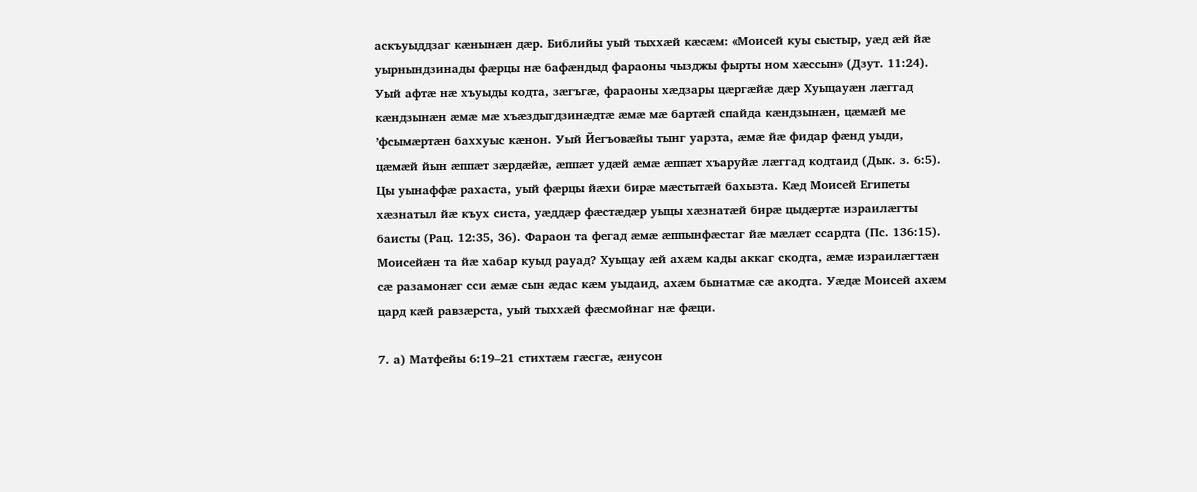аскъуыддзаг кӕнынӕн дӕр. Библийы уый тыххӕй кӕсӕм: «Моисей куы сыстыр, уӕд ӕй йӕ уырнындзинады фӕрцы нӕ бафӕндыд фараоны чызджы фырты ном хӕссын» (Дзут. 11:24). Уый афтӕ нӕ хъуыды кодта, зӕгъгӕ, фараоны хӕдзары цӕргӕйӕ дӕр Хуыцауӕн лӕггад кӕндзынӕн ӕмӕ мӕ хъӕздыгдзинӕдтӕ ӕмӕ мӕ бартӕй спайда кӕндзынӕн, цӕмӕй ме ’фсымӕртӕн баххуыс кӕнон. Уый Йегъовӕйы тынг уарзта, ӕмӕ йӕ фидар фӕнд уыди, цӕмӕй йын ӕппӕт зӕрдӕйӕ, ӕппӕт удӕй ӕмӕ ӕппӕт хъаруйӕ лӕггад кодтаид (Дык. з. 6:5). Цы уынаффӕ рахаста, уый фӕрцы йӕхи бирӕ мӕстытӕй бахызта. Кӕд Моисей Египеты хӕзнатыл йӕ къух систа, уӕддӕр фӕстӕдӕр уыцы хӕзнатӕй бирӕ цыдӕртӕ израилӕгты баисты (Рац. 12:35, 36). Фараон та фегад ӕмӕ ӕппынфӕстаг йӕ мӕлӕт ссардта (Пс. 136:15). Моисейӕн та йӕ хабар куыд рауад? Хуыцау ӕй ахӕм кады аккаг скодта, ӕмӕ израилӕгтӕн сӕ разамонӕг сси ӕмӕ сын ӕдас кӕм уыдаид, ахӕм бынатмӕ сӕ акодта. Уӕдӕ Моисей ахӕм цард кӕй равзӕрста, уый тыххӕй фӕсмойнаг нӕ фӕци.

7. а) Матфейы 6:19–21 стихтӕм гӕсгӕ, ӕнусон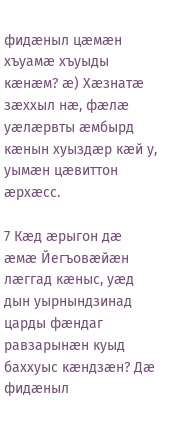фидӕныл цӕмӕн хъуамӕ хъуыды кӕнӕм? ӕ) Хӕзнатӕ зӕххыл нӕ, фӕлӕ уӕлӕрвты ӕмбырд кӕнын хуыздӕр кӕй у, уымӕн цӕвиттон ӕрхӕсс.

7 Кӕд ӕрыгон дӕ ӕмӕ Йегъовӕйӕн лӕггад кӕныс, уӕд дын уырнындзинад царды фӕндаг равзарынӕн куыд баххуыс кӕндзӕн? Дӕ фидӕныл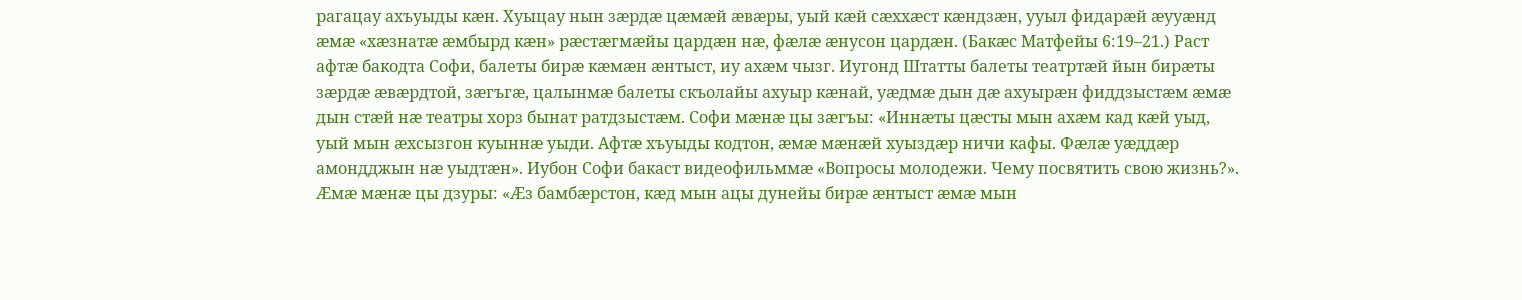рагацау ахъуыды кӕн. Хуыцау нын зӕрдӕ цӕмӕй ӕвӕры, уый кӕй сӕххӕст кӕндзӕн, ууыл фидарӕй ӕууӕнд ӕмӕ «хӕзнатӕ ӕмбырд кӕн» рӕстӕгмӕйы цардӕн нӕ, фӕлӕ ӕнусон цардӕн. (Бакӕс Матфейы 6:19–21.) Раст афтӕ бакодта Софи, балеты бирӕ кӕмӕн ӕнтыст, иу ахӕм чызг. Иугонд Штатты балеты театртӕй йын бирӕты зӕрдӕ ӕвӕрдтой, зӕгъгӕ, цалынмӕ балеты скъолайы ахуыр кӕнай, уӕдмӕ дын дӕ ахуырӕн фиддзыстӕм ӕмӕ дын стӕй нӕ театры хорз бынат ратдзыстӕм. Софи мӕнӕ цы зӕгъы: «Иннӕты цӕсты мын ахӕм кад кӕй уыд, уый мын ӕхсызгон куыннӕ уыди. Афтӕ хъуыды кодтон, ӕмӕ мӕнӕй хуыздӕр ничи кафы. Фӕлӕ уӕддӕр амондджын нӕ уыдтӕн». Иубон Софи бакаст видеофильммӕ «Вопросы молодежи. Чему посвятить свою жизнь?». Ӕмӕ мӕнӕ цы дзуры: «Ӕз бамбӕрстон, кӕд мын ацы дунейы бирӕ ӕнтыст ӕмӕ мын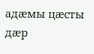адӕмы цӕсты дӕр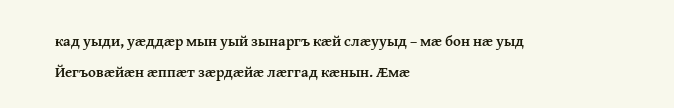кад уыди, уӕддӕр мын уый зынаргъ кӕй слӕууыд – мӕ бон нӕ уыд Йегъовӕйӕн ӕппӕт зӕрдӕйӕ лӕггад кӕнын. Ӕмӕ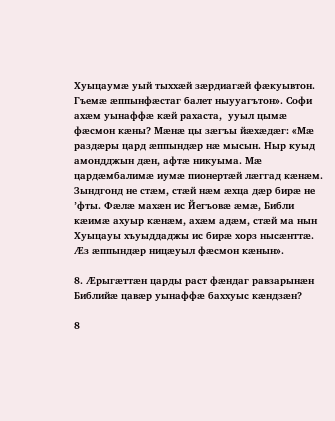Хуыцаумӕ уый тыххӕй зӕрдиагӕй фӕкуывтон. Гъемӕ ӕппынфӕстаг балет ныууагътон». Софи ахӕм уынаффӕ кӕй рахаста,  ууыл цымӕ фӕсмон кӕны? Мӕнӕ цы зӕгъы йӕхӕдӕг: «Мӕ раздӕры цард ӕппындӕр нӕ мысын. Ныр куыд амондджын дӕн, афтӕ никуыма. Мӕ цардӕмбалимӕ иумӕ пионертӕй лӕггад кӕнӕм. Зындгонд не стӕм, стӕй нӕм ӕхца дӕр бирӕ не ’фты. Фӕлӕ махӕн ис Йегъовӕ ӕмӕ, Библи кӕимӕ ахуыр кӕнӕм, ахӕм адӕм, стӕй ма нын Хуыцауы хъуыддаджы ис бирӕ хорз нысӕнттӕ. Ӕз ӕппындӕр ницӕуыл фӕсмон кӕнын».

8. Ӕрыгӕттӕн царды раст фӕндаг равзарынӕн Библийӕ цавӕр уынаффӕ баххуыс кӕндзӕн?

8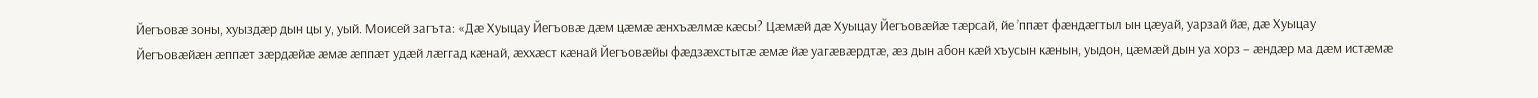Йегъовӕ зоны, хуыздӕр дын цы у, уый. Моисей загъта: «Дӕ Хуыцау Йегъовӕ дӕм цӕмӕ ӕнхъӕлмӕ кӕсы? Цӕмӕй дӕ Хуыцау Йегъовӕйӕ тӕрсай, йе ’ппӕт фӕндӕгтыл ын цӕуай, уарзай йӕ, дӕ Хуыцау Йегъовӕйӕн ӕппӕт зӕрдӕйӕ ӕмӕ ӕппӕт удӕй лӕггад кӕнай, ӕххӕст кӕнай Йегъовӕйы фӕдзӕхстытӕ ӕмӕ йӕ уагӕвӕрдтӕ, ӕз дын абон кӕй хъусын кӕнын, уыдон, цӕмӕй дын уа хорз – ӕндӕр ма дӕм истӕмӕ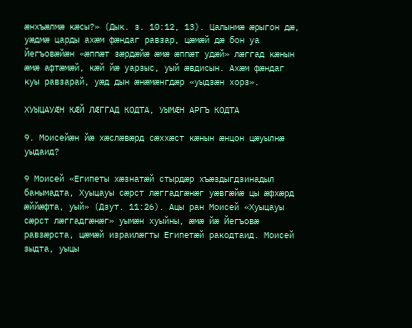ӕнхъӕлмӕ кӕсы?» (Дык. з. 10:12, 13). Цалынмӕ ӕрыгон дӕ, уӕдмӕ царды ахӕм фӕндаг равзар, цӕмӕй дӕ бон уа Йегъовӕйӕн «ӕппӕт зӕрдӕйӕ ӕмӕ ӕппӕт удӕй» лӕггад кӕнын ӕмӕ афтӕмӕй, кӕй йӕ уарзыс, уый ӕвдисын. Ахӕм фӕндаг куы равзарай, уӕд дын ӕнӕмӕнгдӕр «уыдзӕн хорз».

ХУЫЦАУӔН КӔЙ ЛӔГГАД КОДТА, УЫМӔН АРГЪ КОДТА

9. Моисейӕн йӕ хӕслӕвӕрд сӕххӕст кӕнын ӕнцон цӕуылнӕ уыдаид?

9 Моисей «Египеты хӕзнатӕй стырдӕр хъӕздыгдзинадыл банымадта, Хуыцауы сӕрст лӕггадгӕнӕг уӕвгӕйӕ цы ӕфхӕрд ӕййӕфта, уый» (Дзут. 11:26). Ацы ран Моисей «Хуыцауы сӕрст лӕггадгӕнӕг» уымӕн хуыйны, ӕмӕ йӕ Йегъовӕ равзӕрста, цӕмӕй израилӕгты Египетӕй ракодтаид. Моисей зыдта, уыцы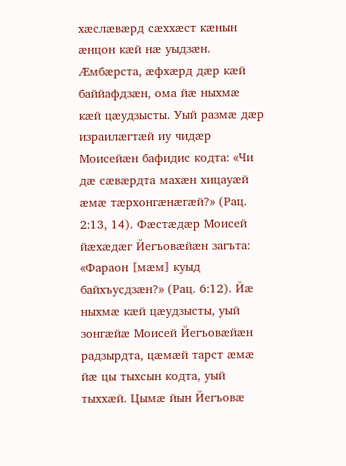хӕслӕвӕрд сӕххӕст кӕнын ӕнцон кӕй нӕ уыдзӕн. Ӕмбӕрста, ӕфхӕрд дӕр кӕй баййафдзӕн, ома йӕ ныхмӕ кӕй цӕудзысты. Уый размӕ дӕр израилӕгтӕй иу чидӕр Моисейӕн бафидис кодта: «Чи дӕ сӕвӕрдта махӕн хицауӕй ӕмӕ тӕрхонгӕнӕгӕй?» (Рац. 2:13, 14). Фӕстӕдӕр Моисей йӕхӕдӕг Йегъовӕйӕн загъта: «Фараон [мӕм] куыд байхъусдзӕн?» (Рац. 6:12). Йӕ ныхмӕ кӕй цӕудзысты, уый зонгӕйӕ Моисей Йегъовӕйӕн радзырдта, цӕмӕй тарст ӕмӕ йӕ цы тыхсын кодта, уый тыххӕй. Цымӕ йын Йегъовӕ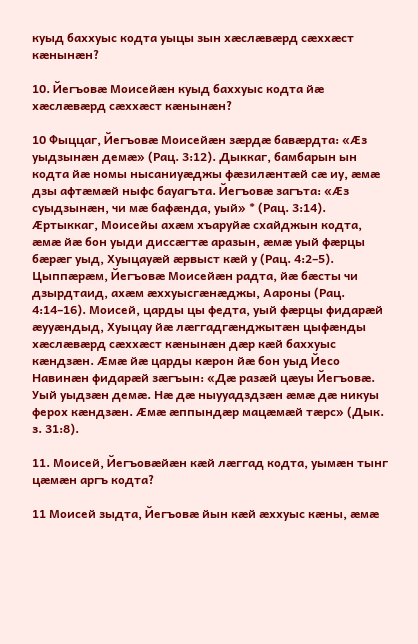куыд баххуыс кодта уыцы зын хӕслӕвӕрд сӕххӕст кӕнынӕн?

10. Йегъовӕ Моисейӕн куыд баххуыс кодта йӕ хӕслӕвӕрд сӕххӕст кӕнынӕн?

10 Фыццаг, Йегъовӕ Моисейӕн зӕрдӕ бавӕрдта: «Ӕз уыдзынӕн демӕ» (Рац. 3:12). Дыккаг, бамбарын ын кодта йӕ номы нысаниуӕджы фӕзилӕнтӕй сӕ иу, ӕмӕ дзы афтӕмӕй ныфс бауагъта. Йегъовӕ загъта: «Ӕз суыдзынӕн, чи мӕ бафӕнда, уый» * (Рац. 3:14). Ӕртыккаг, Моисейы ахӕм хъаруйӕ схайджын кодта, ӕмӕ йӕ бон уыди диссӕгтӕ аразын, ӕмӕ уый фӕрцы бӕрӕг уыд, Хуыцауӕй ӕрвыст кӕй у (Рац. 4:2–5). Цыппӕрӕм, Йегъовӕ Моисейӕн радта, йӕ бӕсты чи дзырдтаид, ахӕм ӕххуысгӕнӕджы, Аароны (Рац. 4:14–16). Моисей, царды цы федта, уый фӕрцы фидарӕй ӕууӕндыд, Хуыцау йӕ лӕггадгӕнджытӕн цыфӕнды хӕслӕвӕрд сӕххӕст кӕнынӕн дӕр кӕй баххуыс кӕндзӕн. Ӕмӕ йӕ царды кӕрон йӕ бон уыд Йесо Навинӕн фидарӕй зӕгъын: «Дӕ разӕй цӕуы Йегъовӕ. Уый уыдзӕн демӕ. Нӕ дӕ ныууадздзӕн ӕмӕ дӕ никуы ферох кӕндзӕн. Ӕмӕ ӕппындӕр мацӕмӕй тӕрс» (Дык. з. 31:8).

11. Моисей, Йегъовӕйӕн кӕй лӕггад кодта, уымӕн тынг цӕмӕн аргъ кодта?

11 Моисей зыдта, Йегъовӕ йын кӕй ӕххуыс кӕны, ӕмӕ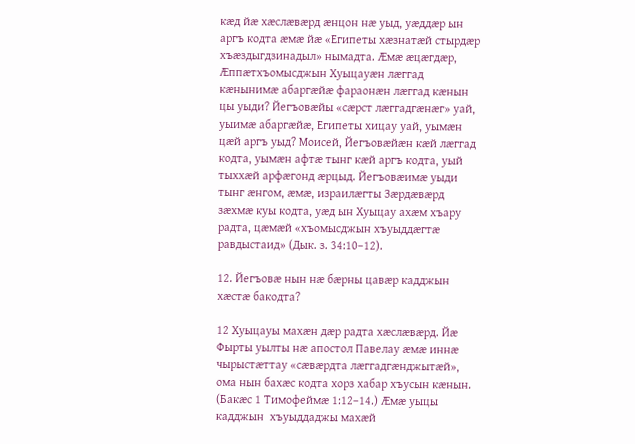кӕд йӕ хӕслӕвӕрд ӕнцон нӕ уыд, уӕддӕр ын аргъ кодта ӕмӕ йӕ «Египеты хӕзнатӕй стырдӕр хъӕздыгдзинадыл» нымадта. Ӕмӕ ӕцӕгдӕр, Ӕппӕтхъомысджын Хуыцауӕн лӕггад кӕнынимӕ абаргӕйӕ фараонӕн лӕггад кӕнын цы уыди? Йегъовӕйы «сӕрст лӕггадгӕнӕг» уай, уыимӕ абаргӕйӕ, Египеты хицау уай, уымӕн цӕй аргъ уыд? Моисей, Йегъовӕйӕн кӕй лӕггад кодта, уымӕн афтӕ тынг кӕй аргъ кодта, уый тыххӕй арфӕгонд ӕрцыд. Йегъовӕимӕ уыди тынг ӕнгом, ӕмӕ, израилӕгты Зӕрдӕвӕрд зӕхмӕ куы кодта, уӕд ын Хуыцау ахӕм хъару радта, цӕмӕй «хъомысджын хъуыддӕгтӕ равдыстаид» (Дык. з. 34:10–12).

12. Йегъовӕ нын нӕ бӕрны цавӕр кадджын хӕстӕ бакодта?

12 Хуыцауы махӕн дӕр радта хӕслӕвӕрд. Йӕ Фырты уылты нӕ апостол Павелау ӕмӕ иннӕ чырыстӕттау «сӕвӕрдта лӕггадгӕнджытӕй», ома нын бахӕс кодта хорз хабар хъусын кӕнын. (Бакӕс 1 Тимофеймӕ 1:12–14.) Ӕмӕ уыцы кадджын  хъуыддаджы махӕй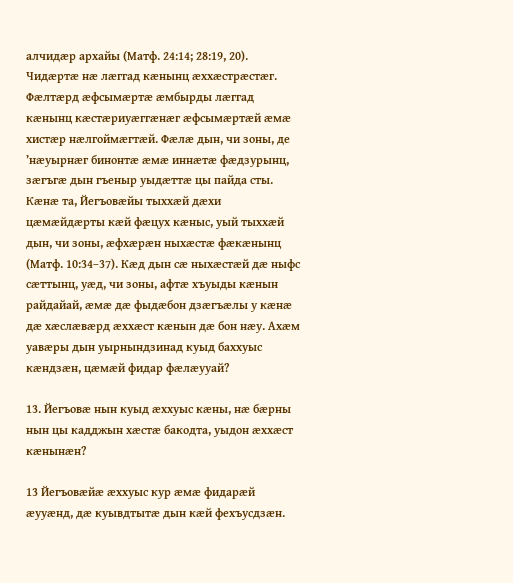алчидӕр архайы (Матф. 24:14; 28:19, 20). Чидӕртӕ нӕ лӕггад кӕнынц ӕххӕстрӕстӕг. Фӕлтӕрд ӕфсымӕртӕ ӕмбырды лӕггад кӕнынц кӕстӕриуӕггӕнӕг ӕфсымӕртӕй ӕмӕ хистӕр нӕлгоймӕгтӕй. Фӕлӕ дын, чи зоны, де ’нӕуырнӕг бинонтӕ ӕмӕ иннӕтӕ фӕдзурынц, зӕгъгӕ дын гъеныр уыдӕттӕ цы пайда сты. Кӕнӕ та, Йегъовӕйы тыххӕй дӕхи цӕмӕйдӕрты кӕй фӕцух кӕныс, уый тыххӕй дын, чи зоны, ӕфхӕрӕн ныхӕстӕ фӕкӕнынц (Матф. 10:34–37). Кӕд дын сӕ ныхӕстӕй дӕ ныфс сӕттынц, уӕд, чи зоны, афтӕ хъуыды кӕнын райдайай, ӕмӕ дӕ фыдӕбон дзӕгъӕлы у кӕнӕ дӕ хӕслӕвӕрд ӕххӕст кӕнын дӕ бон нӕу. Ахӕм уавӕры дын уырнындзинад куыд баххуыс кӕндзӕн, цӕмӕй фидар фӕлӕууай?

13. Йегъовӕ нын куыд ӕххуыс кӕны, нӕ бӕрны нын цы кадджын хӕстӕ бакодта, уыдон ӕххӕст кӕнынӕн?

13 Йегъовӕйӕ ӕххуыс кур ӕмӕ фидарӕй ӕууӕнд, дӕ куывдтытӕ дын кӕй фехъусдзӕн.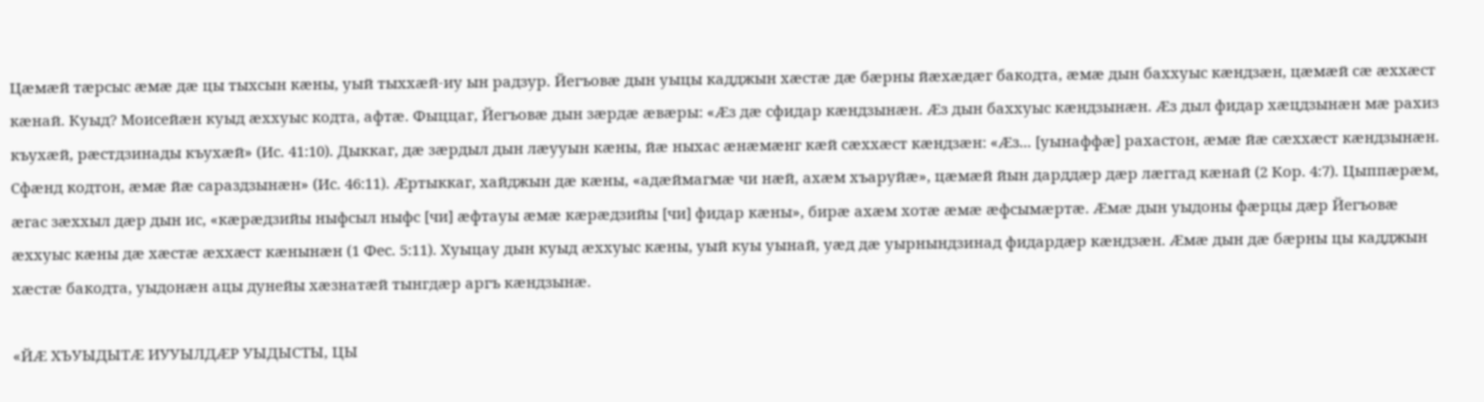Цӕмӕй тӕрсыс ӕмӕ дӕ цы тыхсын кӕны, уый тыххӕй-иу ын радзур. Йегъовӕ дын уыцы кадджын хӕстӕ дӕ бӕрны йӕхӕдӕг бакодта, ӕмӕ дын баххуыс кӕндзӕн, цӕмӕй сӕ ӕххӕст кӕнай. Куыд? Моисейӕн куыд ӕххуыс кодта, афтӕ. Фыццаг, Йегъовӕ дын зӕрдӕ ӕвӕры: «Ӕз дӕ сфидар кӕндзынӕн. Ӕз дын баххуыс кӕндзынӕн. Ӕз дыл фидар хӕцдзынӕн мӕ рахиз къухӕй, рӕстдзинады къухӕй» (Ис. 41:10). Дыккаг, дӕ зӕрдыл дын лӕууын кӕны, йӕ ныхас ӕнӕмӕнг кӕй сӕххӕст кӕндзӕн: «Ӕз... [уынаффӕ] рахастон, ӕмӕ йӕ сӕххӕст кӕндзынӕн. Сфӕнд кодтон, ӕмӕ йӕ сараздзынӕн» (Ис. 46:11). Ӕртыккаг, хайджын дӕ кӕны, «адӕймагмӕ чи нӕй, ахӕм хъаруйӕ», цӕмӕй йын дарддӕр дӕр лӕггад кӕнай (2 Кор. 4:7). Цыппӕрӕм, ӕгас зӕххыл дӕр дын ис, «кӕрӕдзийы ныфсыл ныфс [чи] ӕфтауы ӕмӕ кӕрӕдзийы [чи] фидар кӕны», бирӕ ахӕм хотӕ ӕмӕ ӕфсымӕртӕ. Ӕмӕ дын уыдоны фӕрцы дӕр Йегъовӕ ӕххуыс кӕны дӕ хӕстӕ ӕххӕст кӕнынӕн (1 Фес. 5:11). Хуыцау дын куыд ӕххуыс кӕны, уый куы уынай, уӕд дӕ уырнындзинад фидардӕр кӕндзӕн. Ӕмӕ дын дӕ бӕрны цы кадджын хӕстӕ бакодта, уыдонӕн ацы дунейы хӕзнатӕй тынгдӕр аргъ кӕндзынӕ.

«ЙӔ ХЪУЫДЫТӔ ИУУЫЛДӔР УЫДЫСТЫ, ЦЫ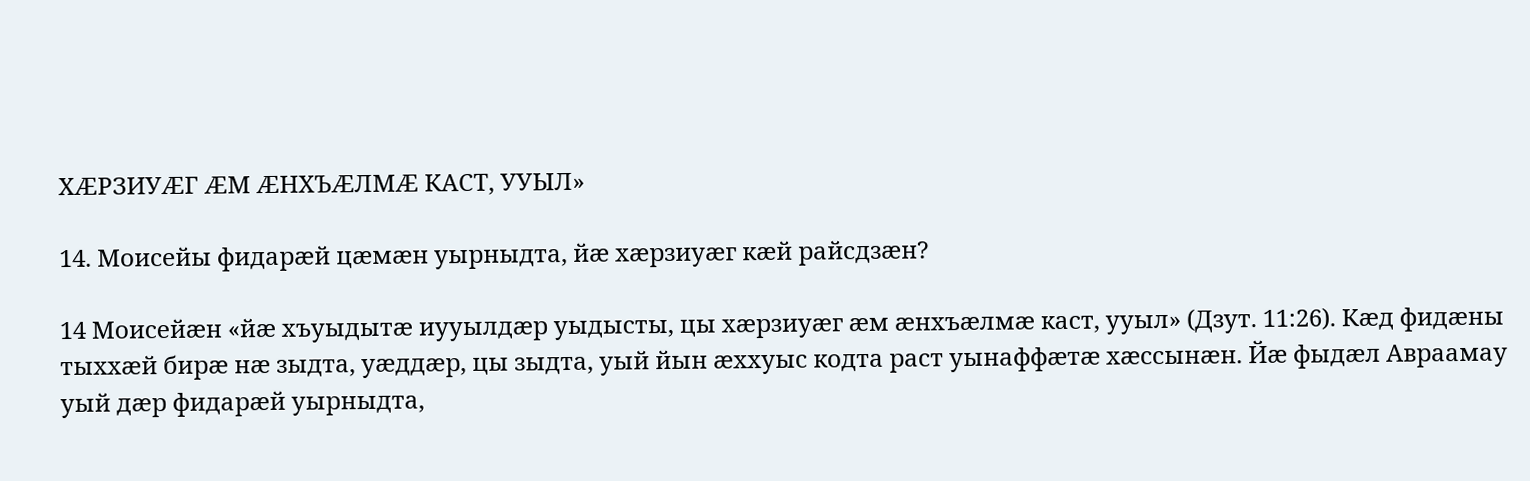ХӔРЗИУӔГ ӔМ ӔНХЪӔЛМӔ КАСТ, УУЫЛ»

14. Моисейы фидарӕй цӕмӕн уырныдта, йӕ хӕрзиуӕг кӕй райсдзӕн?

14 Моисейӕн «йӕ хъуыдытӕ иууылдӕр уыдысты, цы хӕрзиуӕг ӕм ӕнхъӕлмӕ каст, ууыл» (Дзут. 11:26). Кӕд фидӕны тыххӕй бирӕ нӕ зыдта, уӕддӕр, цы зыдта, уый йын ӕххуыс кодта раст уынаффӕтӕ хӕссынӕн. Йӕ фыдӕл Авраамау уый дӕр фидарӕй уырныдта,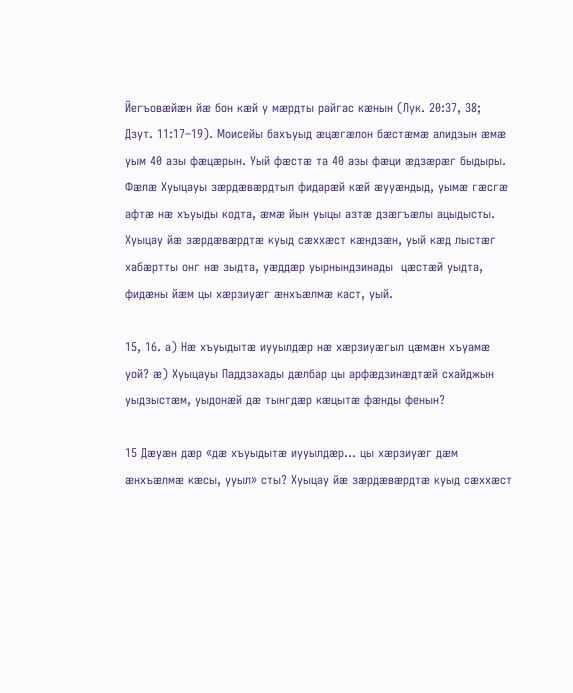Йегъовӕйӕн йӕ бон кӕй у мӕрдты райгас кӕнын (Лук. 20:37, 38; Дзут. 11:17–19). Моисейы бахъуыд ӕцӕгӕлон бӕстӕмӕ алидзын ӕмӕ уым 40 азы фӕцӕрын. Уый фӕстӕ та 40 азы фӕци ӕдзӕрӕг быдыры. Фӕлӕ Хуыцауы зӕрдӕвӕрдтыл фидарӕй кӕй ӕууӕндыд, уымӕ гӕсгӕ афтӕ нӕ хъуыды кодта, ӕмӕ йын уыцы азтӕ дзӕгъӕлы ацыдысты. Хуыцау йӕ зӕрдӕвӕрдтӕ куыд сӕххӕст кӕндзӕн, уый кӕд лыстӕг хабӕртты онг нӕ зыдта, уӕддӕр уырнындзинады  цӕстӕй уыдта, фидӕны йӕм цы хӕрзиуӕг ӕнхъӕлмӕ каст, уый.

15, 16. а) Нӕ хъуыдытӕ иууылдӕр нӕ хӕрзиуӕгыл цӕмӕн хъуамӕ уой? ӕ) Хуыцауы Паддзахады дӕлбар цы арфӕдзинӕдтӕй схайджын уыдзыстӕм, уыдонӕй дӕ тынгдӕр кӕцытӕ фӕнды фенын?

15 Дӕуӕн дӕр «дӕ хъуыдытӕ иууылдӕр... цы хӕрзиуӕг дӕм ӕнхъӕлмӕ кӕсы, ууыл» сты? Хуыцау йӕ зӕрдӕвӕрдтӕ куыд сӕххӕст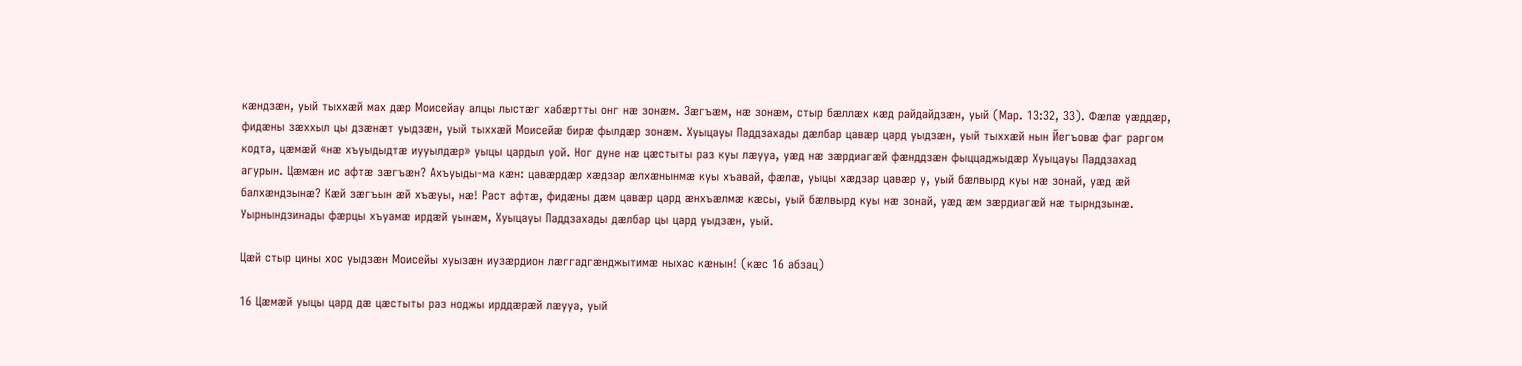кӕндзӕн, уый тыххӕй мах дӕр Моисейау алцы лыстӕг хабӕртты онг нӕ зонӕм. Зӕгъӕм, нӕ зонӕм, стыр бӕллӕх кӕд райдайдзӕн, уый (Мар. 13:32, 33). Фӕлӕ уӕддӕр, фидӕны зӕххыл цы дзӕнӕт уыдзӕн, уый тыххӕй Моисейӕ бирӕ фылдӕр зонӕм. Хуыцауы Паддзахады дӕлбар цавӕр цард уыдзӕн, уый тыххӕй нын Йегъовӕ фаг раргом кодта, цӕмӕй «нӕ хъуыдыдтӕ иууылдӕр» уыцы цардыл уой. Ног дуне нӕ цӕстыты раз куы лӕууа, уӕд нӕ зӕрдиагӕй фӕнддзӕн фыццаджыдӕр Хуыцауы Паддзахад агурын. Цӕмӕн ис афтӕ зӕгъӕн? Ахъуыды-ма кӕн: цавӕрдӕр хӕдзар ӕлхӕнынмӕ куы хъавай, фӕлӕ, уыцы хӕдзар цавӕр у, уый бӕлвырд куы нӕ зонай, уӕд ӕй балхӕндзынӕ? Кӕй зӕгъын ӕй хъӕуы, нӕ! Раст афтӕ, фидӕны дӕм цавӕр цард ӕнхъӕлмӕ кӕсы, уый бӕлвырд куы нӕ зонай, уӕд ӕм зӕрдиагӕй нӕ тырндзынӕ. Уырнындзинады фӕрцы хъуамӕ ирдӕй уынӕм, Хуыцауы Паддзахады дӕлбар цы цард уыдзӕн, уый.

Цӕй стыр цины хос уыдзӕн Моисейы хуызӕн иузӕрдион лӕггадгӕнджытимӕ ныхас кӕнын! (кӕс 16 абзац)

16 Цӕмӕй уыцы цард дӕ цӕстыты раз ноджы ирддӕрӕй лӕууа, уый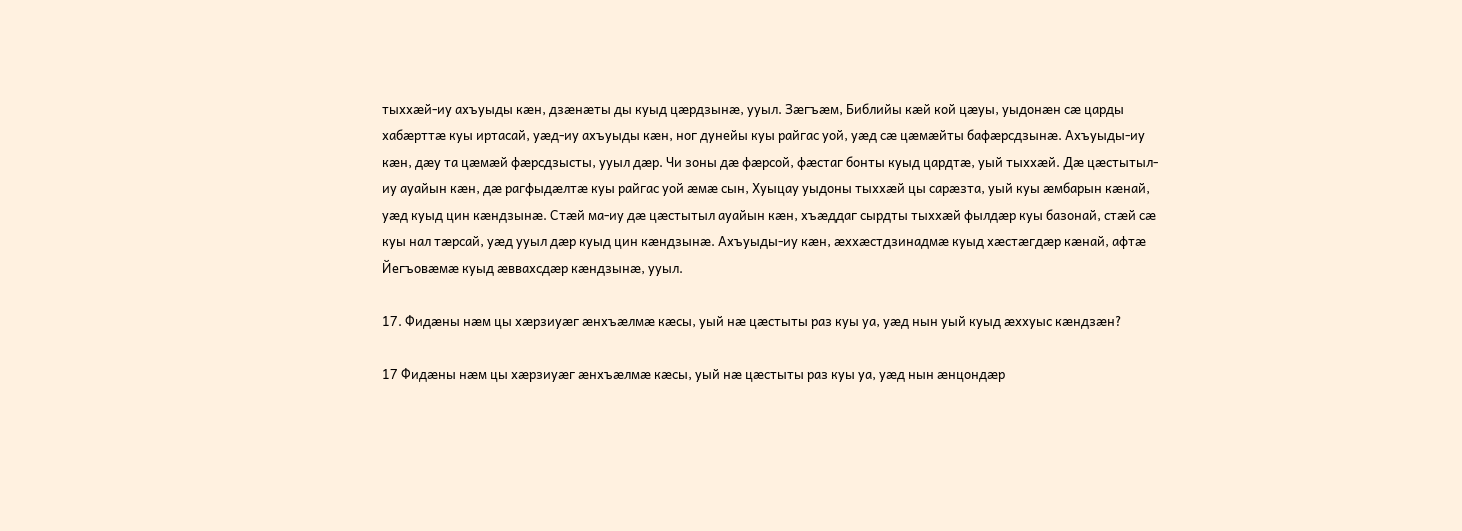тыххӕй-иу ахъуыды кӕн, дзӕнӕты ды куыд цӕрдзынӕ, ууыл. Зӕгъӕм, Библийы кӕй кой цӕуы, уыдонӕн сӕ царды хабӕрттӕ куы иртасай, уӕд-иу ахъуыды кӕн, ног дунейы куы райгас уой, уӕд сӕ цӕмӕйты бафӕрсдзынӕ. Ахъуыды-иу кӕн, дӕу та цӕмӕй фӕрсдзысты, ууыл дӕр. Чи зоны дӕ фӕрсой, фӕстаг бонты куыд цардтӕ, уый тыххӕй. Дӕ цӕстытыл-иу ауайын кӕн, дӕ рагфыдӕлтӕ куы райгас уой ӕмӕ сын, Хуыцау уыдоны тыххӕй цы сарӕзта, уый куы ӕмбарын кӕнай, уӕд куыд цин кӕндзынӕ. Стӕй ма-иу дӕ цӕстытыл ауайын кӕн, хъӕддаг сырдты тыххӕй фылдӕр куы базонай, стӕй сӕ куы нал тӕрсай, уӕд ууыл дӕр куыд цин кӕндзынӕ. Ахъуыды-иу кӕн, ӕххӕстдзинадмӕ куыд хӕстӕгдӕр кӕнай, афтӕ Йегъовӕмӕ куыд ӕввахсдӕр кӕндзынӕ, ууыл.

17. Фидӕны нӕм цы хӕрзиуӕг ӕнхъӕлмӕ кӕсы, уый нӕ цӕстыты раз куы уа, уӕд нын уый куыд ӕххуыс кӕндзӕн?

17 Фидӕны нӕм цы хӕрзиуӕг ӕнхъӕлмӕ кӕсы, уый нӕ цӕстыты раз куы уа, уӕд нын ӕнцондӕр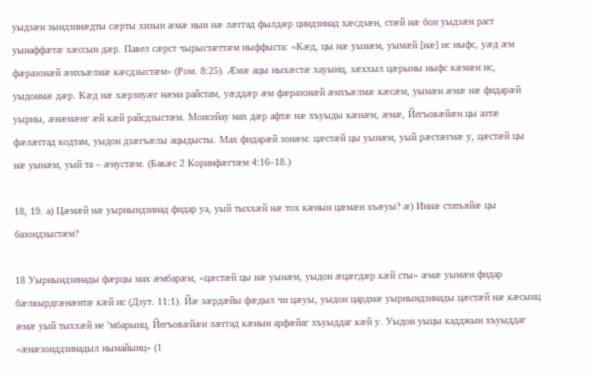уыдзӕн зындзинӕдты сӕрты хизын ӕмӕ нын нӕ лӕггад фылдӕр циндзинад хӕсдзӕн, стӕй нӕ бон уыдзӕн раст уынаффӕтӕ хӕссын дӕр. Павел сӕрст чырыстӕттӕм ныффыста: «Кӕд, цы нӕ уынӕм, уымӕй [нӕ] ис ныфс, уӕд ӕм фӕразонӕй ӕнхъӕлмӕ кӕсдзыстӕм» (Ром. 8:25). Ӕмӕ ацы ныхӕстӕ хауынц, зӕххыл цӕрыны ныфс кӕмӕн ис, уыдонмӕ дӕр. Кӕд нӕ хӕрзиуӕг нӕма райстам, уӕддӕр ӕм фӕразонӕй ӕнхъӕлмӕ кӕсӕм, уымӕн ӕмӕ нӕ фидарӕй уырны, ӕнӕмӕнг ӕй кӕй райсдзыстӕм. Моисейау мах дӕр афтӕ нӕ хъуыды кӕнӕм, ӕмӕ, Йегъовӕйӕн цы азтӕ фӕлӕггад кодтам, уыдон дзӕгъӕлы ацыдысты. Мах фидарӕй зонӕм: цӕстӕй цы уынӕм, уый рӕстӕгмӕ у, цӕстӕй цы нӕ уынӕм, уый та – ӕнустӕм. (Бакӕс 2 Коринфӕгтӕм 4:16–18.)

18, 19. а) Цӕмӕй нӕ уырнындзинад фидар уа, уый тыххӕй нӕ тох кӕнын цӕмӕн хъӕуы? ӕ) Иннӕ статьяйӕ цы базондзыстӕм?

18 Уырнындзинады фӕрцы мах ӕмбарӕм, «цӕстӕй цы нӕ уынӕм, уыдон ӕцӕгдӕр кӕй сты» ӕмӕ уымӕн фидар бӕлвырдгӕнӕнтӕ кӕй ис (Дзут. 11:1). Йӕ зӕрдӕйы фӕдыл чи цӕуы, уыдон цардмӕ уырнындзинады цӕстӕй нӕ кӕсынц ӕмӕ уый тыххӕй не ’мбарынц, Йегъовӕйӕн лӕггад кӕнын арфӕйаг хъуыддаг кӕй у. Уыдон уыцы кадджын хъуыддаг «ӕнӕзонддзинадыл нымайынц» (1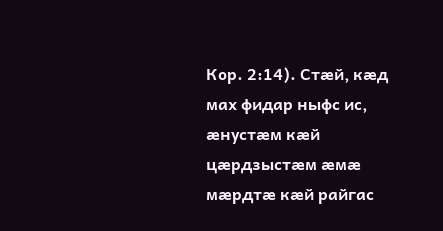Кор. 2:14). Стӕй, кӕд мах фидар ныфс ис, ӕнустӕм кӕй цӕрдзыстӕм ӕмӕ мӕрдтӕ кӕй райгас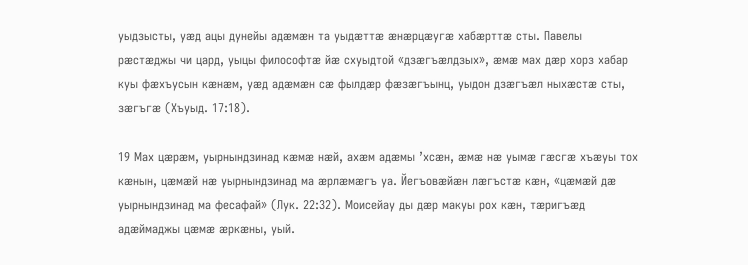уыдзысты, уӕд ацы дунейы адӕмӕн та уыдӕттӕ ӕнӕрцӕугӕ хабӕрттӕ сты. Павелы рӕстӕджы чи цард, уыцы философтӕ йӕ схуыдтой «дзӕгъӕлдзых», ӕмӕ мах дӕр хорз хабар куы фӕхъусын кӕнӕм, уӕд адӕмӕн сӕ фылдӕр фӕзӕгъынц, уыдон дзӕгъӕл ныхӕстӕ сты, зӕгъгӕ (Хъуыд. 17:18).

19 Мах цӕрӕм, уырнындзинад кӕмӕ нӕй, ахӕм адӕмы ’хсӕн, ӕмӕ нӕ уымӕ гӕсгӕ хъӕуы тох кӕнын, цӕмӕй нӕ уырнындзинад ма ӕрлӕмӕгъ уа. Йегъовӕйӕн лӕгъстӕ кӕн, «цӕмӕй дӕ уырнындзинад ма фесафай» (Лук. 22:32). Моисейау ды дӕр макуы рох кӕн, тӕригъӕд адӕймаджы цӕмӕ ӕркӕны, уый.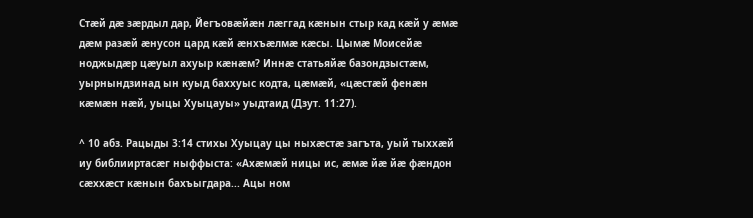Стӕй дӕ зӕрдыл дар, Йегъовӕйӕн лӕггад кӕнын стыр кад кӕй у ӕмӕ дӕм разӕй ӕнусон цард кӕй ӕнхъӕлмӕ кӕсы. Цымӕ Моисейӕ ноджыдӕр цӕуыл ахуыр кӕнӕм? Иннӕ статьяйӕ базондзыстӕм, уырнындзинад ын куыд баххуыс кодта, цӕмӕй, «цӕстӕй фенӕн кӕмӕн нӕй, уыцы Хуыцауы» уыдтаид (Дзут. 11:27).

^ 10 абз. Рацыды 3:14 стихы Хуыцау цы ныхӕстӕ загъта, уый тыххӕй иу библииртасӕг ныффыста: «Ахӕмӕй ницы ис, ӕмӕ йӕ йӕ фӕндон сӕххӕст кӕнын бахъыгдара... Ацы ном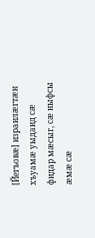[Йегъовӕ] израилӕгтӕн хъуамӕ уыдаид сӕ фидар мӕсыг, сӕ ныфсы ӕмӕ сӕ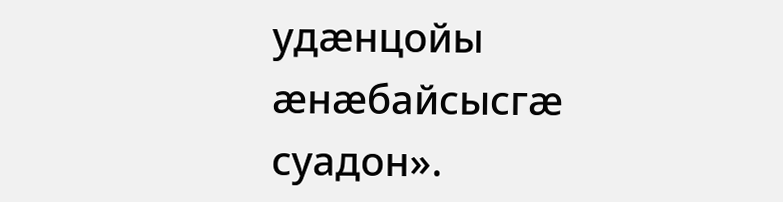удӕнцойы ӕнӕбайсысгӕ суадон».